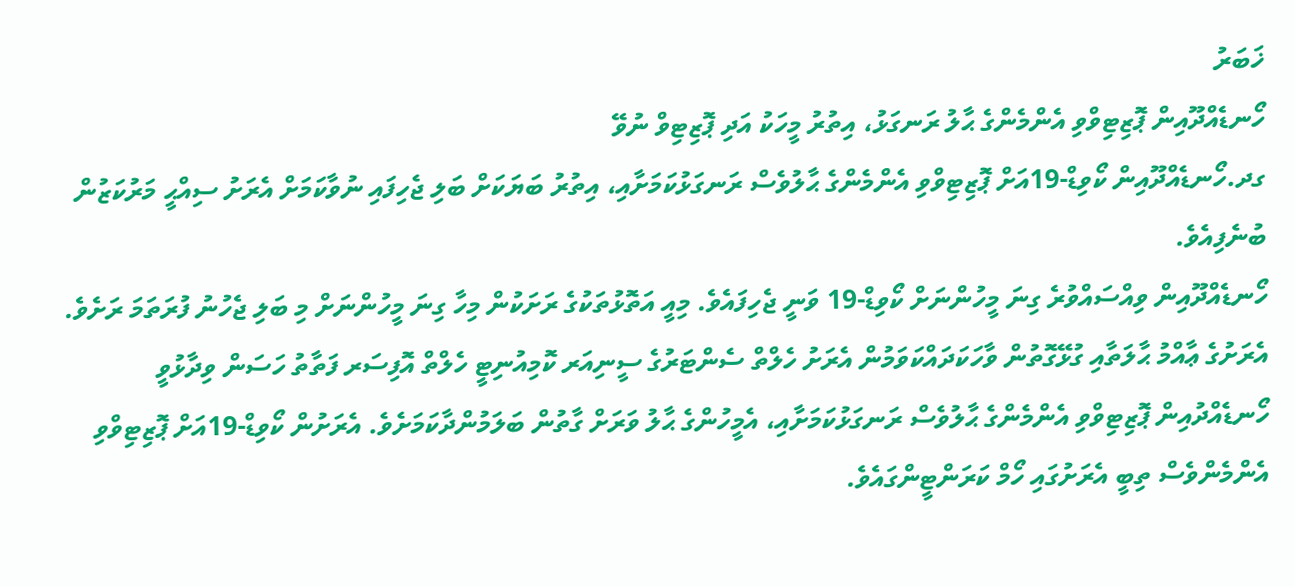ޚަބަރު
ހޯނޑެއްދޫއިން ޕޮޒިޓިވްވި އެންމެންގެ ޙާލު ރަނގަޅު، އިތުރު މީހަކު އަދި ޕޮޒިޓިވް ނުވޭ
ގދ.ހޯނޑެއްދޫއިން ކޯވިޑް-19އަށް ޕޮޒިޓިވްވި އެންމެންގެ ޙާލުވެސް ރަނގަޅުކަމަށާއި، އިތުރު ބަޔަކަށް ބަލި ޖެހިފައި ނުވާކަމަށް އެރަށު ސިއްޙީ މަރުކަޒުން ބުނެފިއެވެ.
ހޯނޑެއްދޫއިން ވިއްސައްވުރެ ގިނަ މީހުންނަށް ކޯވިޑް-19 ވަނީ ޖެހިފައެވެ. މިއީ އަތޮޅުތަކުގެ ރަށަކުން މިހާ ގިނަ މީހުންނަށް މި ބަލި ޖެހުނު ފުރަތަމަ ރަށެވެ.
އެރަށުގެ ޢާއްމު ޙާލަތާއި ގުޅޭގޮތުން ވާހަކަދައްކަވަމުން އެރަށު ހެލްތް ސެންޓަރުގެ ސީނިއަރ ކޮމިއުނިޓީ ހެލްތް އޮފިސަރ ފަތާތު ހަސަން ވިދާޅުވީ ހޯނޑެއްދުއިން ޕޮޒިޓިވްވި އެންމެންގެ ޙާލުވެސް ރަނގަޅުކަމަށާއި، އެމީހުންގެ ޙާލު ވަރަށް ގާތުން ބަލަމުންދާކަމަށެވެ. އެރަށުން ކޯވިޑް-19އަށް ޕޮޒިޓިވްވި އެންމެންވެސް ތިބީ އެރަށުގައި ހޯމް ކަރަންޓީންގައެވެ.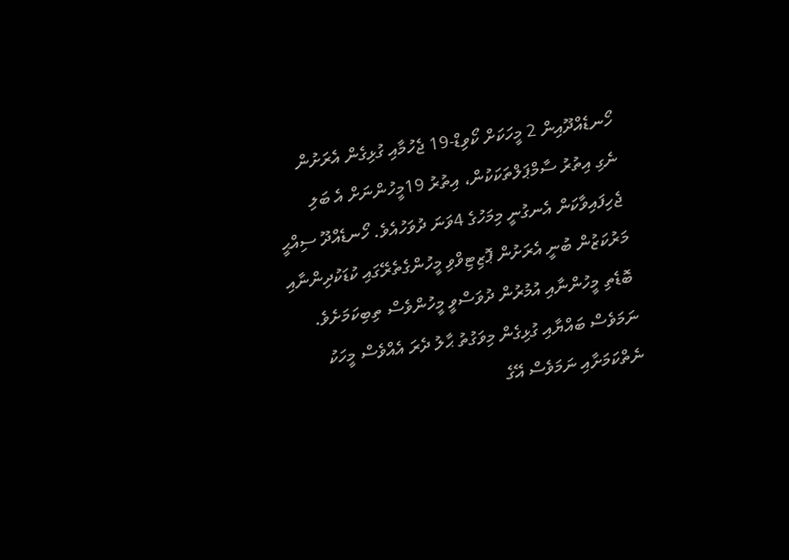ހޯނޑެއްދޫއިން 2 މީހަކަށް ކޯވިޑް-19 ޖެހުމާއި ގުޅިގެން އެރަށުން ނެގި އިތުރު ސާމްޕަލްތަކަކުން، އިތުރު 19މީހުންނަށް އެ ބަލި ޖެހިފައިވާކަން އެނގުނީ މިމަހުގެ 4ވަނަ ދުވަހުއެވެ. ހޯނޑެއްދޫ ސިއްޙީ މަރުކަޒުން ބުނީ އެރަށުން ޕޮޒިޓިވްވި މީހުންގެތެރޭގައި ކުޑަކުދިންނާއި ބޮޑެތި މީހުންނާއި އުމުރުން ދުވަސްވީ މީހުންވެސް ތިބިކަމަށެވެ. ނަމަވެސް ބައްޔާއި ގުޅިގެން މިވަގުތު ޙާލު ދެރަ އެއްވެސް މީހަކު ނެތްކަމަށާއި ނަމަވެސް އޭގެ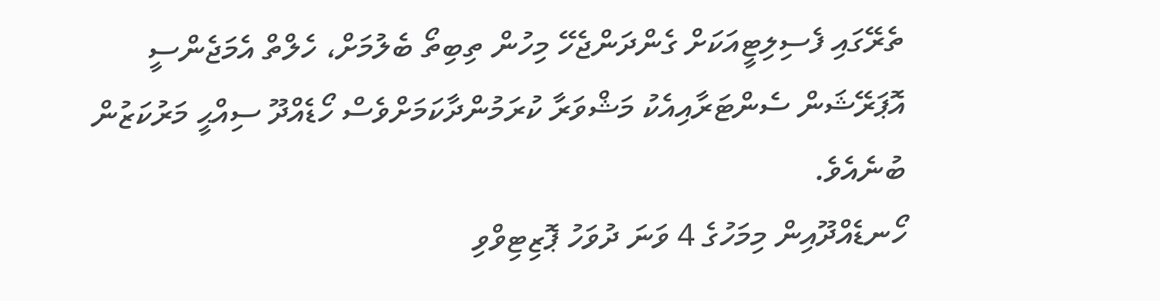ތެރޭގައި ފެސިލިޓީއަކަށް ގެންދަންޖެހޭ މިހުން ތިބިތޯ ބެލުމަށް، ހެލްތް އެމަޖެންސީ އޮޕަރޭޝަން ސެންޓަރާއިއެކު މަޝްވަރާ ކުރަމުންދާކަމަށްވެސް ހޯޑެއްދޫ ސިއްޙީ މަރުކަޒުން ބުނެއެވެ.
ހޯނޑެއްދޫއިން މިމަހުގެ 4 ވަނަ ދުވަހު ޕޮޒިޓިވްވި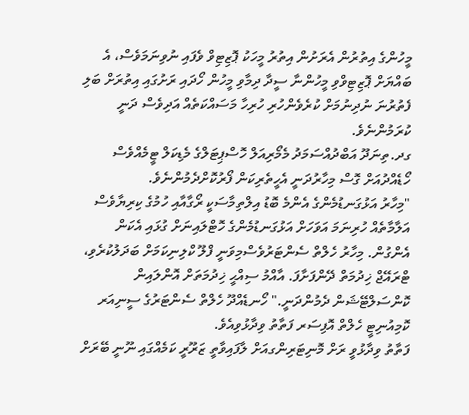މީހުންގެ އިތުރުން އެރަށުން އިތުރު މީހަކު ޕޮޒިޓިވް ވެފައި ނުވިނަމަވެސް، އެ ބައްޔަށް ޕޮޒިޓިވްވި މީހުންނާ ސީދާ ދިމާވި މީހުން ހޯދައި ރަށުގައި އިތުރަށް ބަލި ފެތުރުނަ ނުދިނުމަށް ކުރެވެންހުރި ހުރިހާ މަސައްކަތެއް އަދިވެސް ދަނީ ކުރަމުންނެވެ.
ގދ.ތިނަދޫ އަބްދުއްސަމަދު މެމޯރިއަލް ހޮސްޕިޓަލްގެ މެޑިކަލް ޓީމެއްވެސް ހޯޑެއްދުއަށް ގޮސް މިހާރުދަނީ އެހީތެރިކަން ފޯރުކޮށްދެމުންނެވެ.
"މިހާރު އަޅުގަނޑުމެންގެ އެންމެ ބޮޑު އިލްތިމާސަކީ ރޯގާއާއި ހުމުގެ ކިރިޔާވެސް އަލާމާތެއް ހުރިނަމަ އަވަހަށް އަޅުގަނޑުމެންގެ ހޮޓްލައިނަށް ގުޅައި އެކަން އެންގުން. މިހާރު ހެލްތް ސެންޓަރުވެސްމިވަނީ ފްލޫ ކްލިނިކަމަށް ބަދަލުކުރެވި، ޓްރައޭޖް ޚިދުމަތް ދޭންފަށާފަ. އާއްމު ސިއްޙީ ޚިދުމަތަށް އޮންލައިން ކޮންސަލްޓޭޝަން ދެމުންދަނީ." ހޯނޑެއްދޫ ހެލްތް ސެންޓަރުގެ ސީނިއަރ ކޮމިއުނިޓީ ހެލްތް އޮފިސަރ ފަތާތު ވިދާޅުވިއެވެ.
ފަތާތު ވިދާޅުވީ ރަށް މޮނިޓަރިންގއަށް ލާފައިވާތީ ޒަރޫރީ ކަމެއްގައި ނޫނީ ބޭރަށް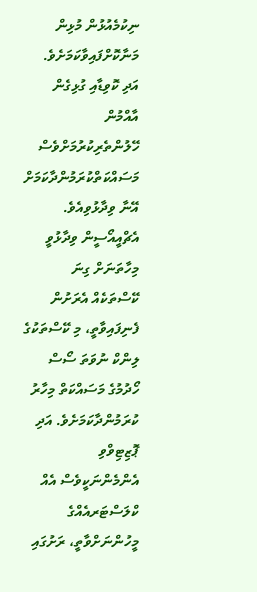ނިކުމެއުޅުން މުޅިން މަނާކޮށްފައިވާކަމަށެވެ. އަދި ކޮވިޑާއި ގުޅިގެން އާއްމުން ހޭލުންތެރިކުރުމަށްވެސް މަސައްކަތްކުރަމުންދާކަމަށް އޭނާ ވިދާޅުވިއެވެ.
އެޗްއީއޯސީން ވިދާޅުވީ މިހާތަނަށް ގިނަ ކޭސްތަކެއް އެރަށުން ފެނިފައިވާތީ، މި ކޭސްތަކުގެ ލިންކް ނުވަތަ ސޯސް ހޯދުމުގެ މަސައްކަތް މިހާރު ކުރަމުންދާކަމަށެވެ. އަދި ޕޮޒިޓިވްވި އެންމެންނަކީވެސް އެއް ކްލަސްޓަރއެއްގެ މީހުންނަށްވާތީ، ރަށުގައި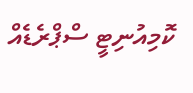ކޮމިއުނިޓީ ސްޕްރެޑެއް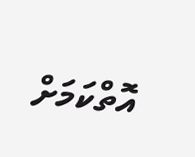އޮތްކަމަށް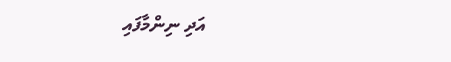އަދި ނިންމާފައި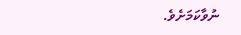ނުވާކަމަށެވެ.